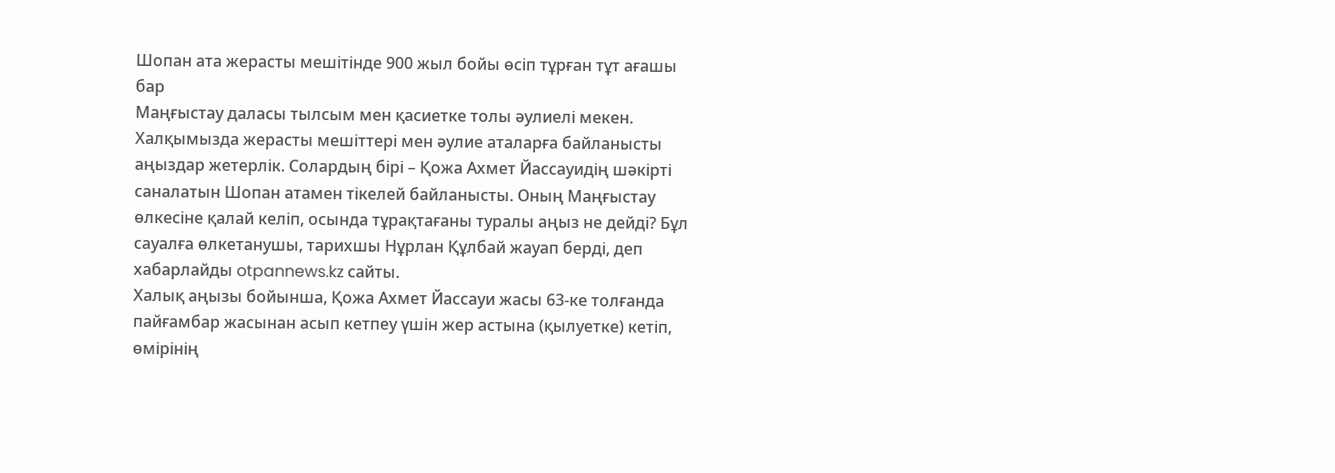Шопан ата жерасты мешітінде 900 жыл бойы өсіп тұрған тұт ағашы бар
Маңғыстау даласы тылсым мен қасиетке толы әулиелі мекен. Халқымызда жерасты мешіттері мен әулие аталарға байланысты аңыздар жетерлік. Солардың бірі – Қожа Ахмет Йассауидің шәкірті саналатын Шопан атамен тікелей байланысты. Оның Маңғыстау өлкесіне қалай келіп, осында тұрақтағаны туралы аңыз не дейді? Бұл сауалға өлкетанушы, тарихшы Нұрлан Құлбай жауап берді, деп хабарлайды otpannews.kz сайты.
Халық аңызы бойынша, Қожа Ахмет Йассауи жасы 63-ке толғанда пайғамбар жасынан асып кетпеу үшін жер астына (қылуетке) кетіп, өмірінің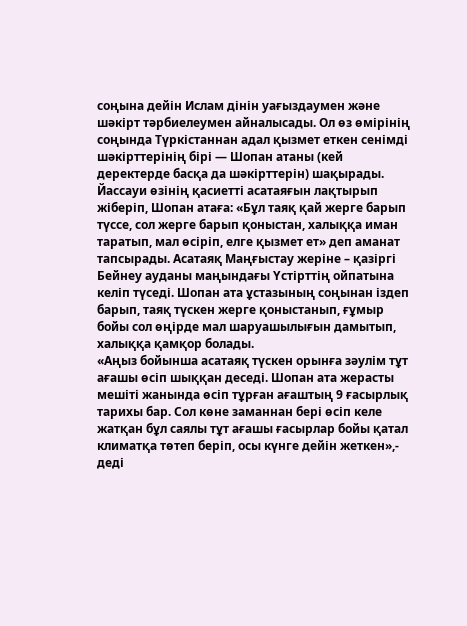соңына дейін Ислам дінін уағыздаумен және шәкірт тәрбиелеумен айналысады. Ол өз өмірінің соңында Түркістаннан адал қызмет еткен сенімді шәкірттерінің бірі — Шопан атаны (кей деректерде басқа да шәкірттерін) шақырады.
Йассауи өзінің қасиетті асатаяғын лақтырып жіберіп, Шопан атаға: «Бұл таяқ қай жерге барып түссе, сол жерге барып қоныстан, халыққа иман таратып, мал өсіріп, елге қызмет ет» деп аманат тапсырады. Асатаяқ Маңғыстау жеріне – қазіргі Бейнеу ауданы маңындағы Үстірттің ойпатына келіп түседі. Шопан ата ұстазының соңынан іздеп барып, таяқ түскен жерге қоныстанып, ғұмыр бойы сол өңірде мал шаруашылығын дамытып, халыққа қамқор болады.
«Аңыз бойынша асатаяқ түскен орынға зәулім тұт ағашы өсіп шыққан деседі. Шопан ата жерасты мешіті жанында өсіп тұрған ағаштың 9 ғасырлық тарихы бар. Сол көне заманнан бері өсіп келе жатқан бұл саялы тұт ағашы ғасырлар бойы қатал климатқа төтеп беріп, осы күнге дейін жеткен»,- деді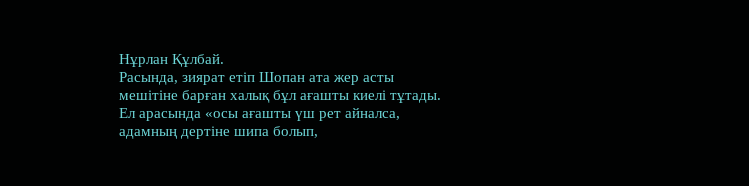Нұрлан Құлбай.
Расында, зиярат етіп Шопан ата жер асты мешітіне барған халық бұл ағашты киелі тұтады. Ел арасында «осы ағашты үш рет айналса, адамның дертіне шипа болып,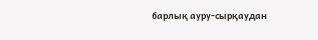барлық ауру-сырқаудан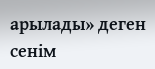арылады» деген сенім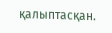қалыптасқан.